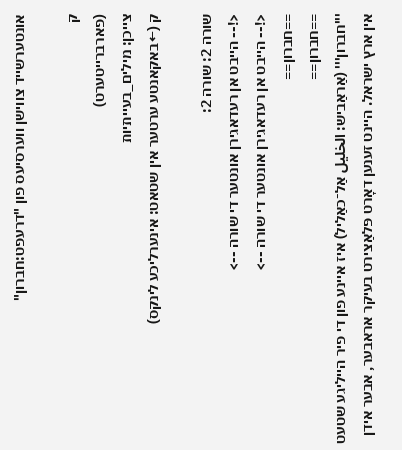אונטערשייד צווישן ווערסיעס פון "דרעפט:חברון"

ק
(פארברייטערט)
צייכן: מילים_בעייתיות
ק (←באקאנטע ערטער אין שטאט: אינערליכע לינקס)

שורה 2: שורה 2:
<!-- הייבט אן רעדאגירן אונטער די שורה -->
<!-- הייבט אן רעדאגירן אונטער די שורה -->
==חברון==
==חברון==
'''חברון''' (אַראַביש: الخليل אַל־כאַליל) איז איינע פון די פיר הייליגע שטעט אין ארץ ישראל. היינט זענען דאָרט פּלאַצירט בעיקר אראבער, אבער אידן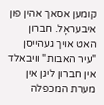קומען אסאך אהין פון איבעראָל. חברון האט אויך געהייסן "עיר האבות" וויבאלד אין חברון ליגן אין מערת המכפלה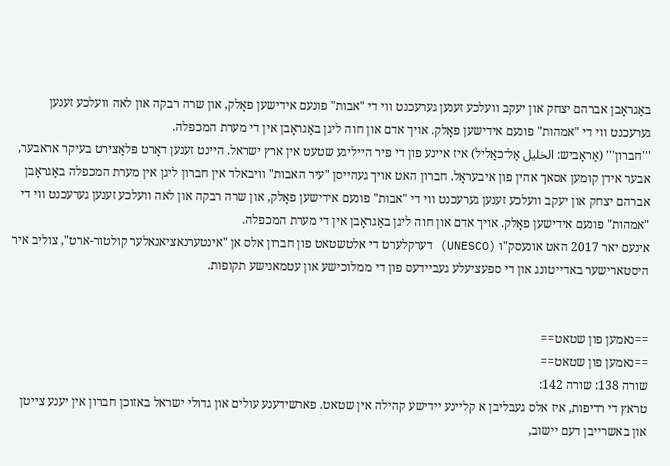באַגראָבן אברהם יצחק און יעקב וועלכע זענען גערעכנט ווי די "אבות" פונעם אידישען פאָלק, און שרה רבקה און לאה וועלכע זענען גערעכנט ווי די "אמהות" פונעם אידישען פאָלק. אויך אדם און חוה ליגן באַגראָבן אין די מערת המכפלה.
'''חברון''' (אַראַביש: الخليل אַל־כאַליל) איז איינע פון די פיר הייליגע שטעט אין ארץ ישראל. היינט זענען דאָרט פּלאַצירט בעיקר אראבער, אבער אידן קומען אסאך אהין פון איבעראָל. חברון האט אויך געהייסן "עיר האבות" וויבאלד אין חברון ליגן אין מערת המכפלה באַגראָבן אברהם יצחק און יעקב וועלכע זענען גערעכנט ווי די "אבות" פונעם אידישען פאָלק, און שרה רבקה און לאה וועלכע זענען גערעכנט ווי די "אמהות" פונעם אידישען פאָלק. אויך אדם און חוה ליגן באַגראָבן אין די מערת המכפלה.
אינעם יאר 2017 האט אונעסק"ו (UNESCO) דערקלערט די אלטשטאט פון חברון אלס אן "אינטערנאציאנאלער קולטור-ארט", צוליב איר היסטארישער באדייטונג און די ספעציעלע געביידעס פון די ממלוכישע און עטמאנישע תקופות.


==נאמען פון שטאט==
==נאמען פון שטאט==
שורה 138: שורה 142:
טראץ די רדיפות, איז אלס געבליבן א קליינע יידישע קהילה אין שטאט. פארשידענע עולים און גדולי ישראל באזוכן חברון אין יענע צייטן און באשרייבן דעם יישוב,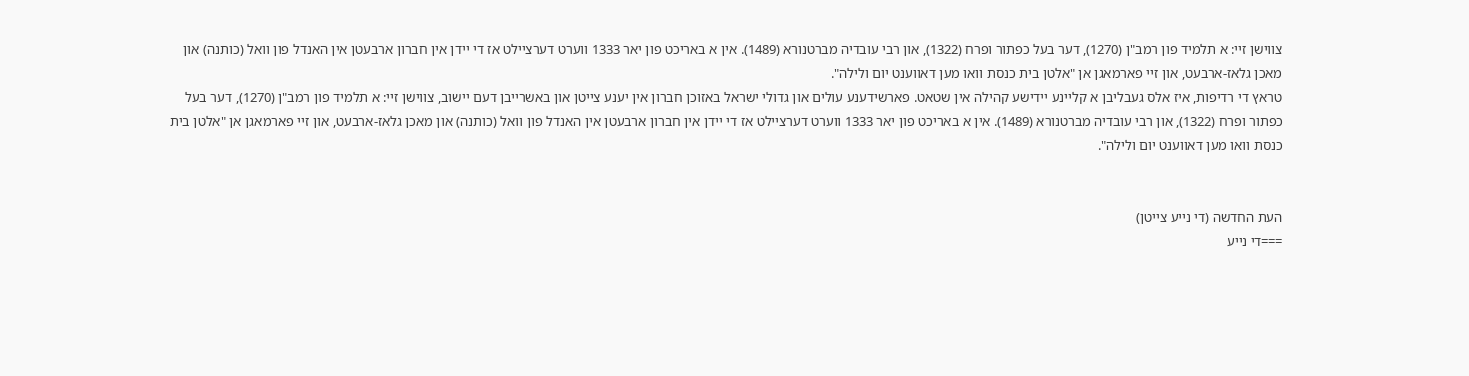צווישן זיי: א תלמיד פון רמב"ן (1270), דער בעל כפתור ופרח (1322), און רבי עובדיה מברטנורא (1489). אין א באריכט פון יאר 1333 ווערט דערציילט אז די יידן אין חברון ארבעטן אין האנדל פון וואל (כותנה) און מאכן גלאז-ארבעט, און זיי פארמאגן אן "אלטן בית כנסת וואו מען דאווענט יום ולילה".
טראץ די רדיפות, איז אלס געבליבן א קליינע יידישע קהילה אין שטאט. פארשידענע עולים און גדולי ישראל באזוכן חברון אין יענע צייטן און באשרייבן דעם יישוב, צווישן זיי: א תלמיד פון רמב"ן (1270), דער בעל כפתור ופרח (1322), און רבי עובדיה מברטנורא (1489). אין א באריכט פון יאר 1333 ווערט דערציילט אז די יידן אין חברון ארבעטן אין האנדל פון וואל (כותנה) און מאכן גלאז-ארבעט, און זיי פארמאגן אן "אלטן בית כנסת וואו מען דאווענט יום ולילה".


העת החדשה (די נייע צייטן)
===די נייע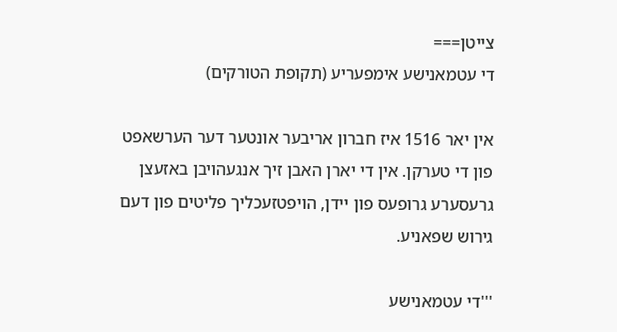צייטן===
די עטמאנישע אימפעריע (תקופת הטורקים)

אין יאר 1516 איז חברון אריבער אונטער דער הערשאפט פון די טערקן. אין די יארן האבן זיך אנגעהויבן באזעצן גרעסערע גרופעס פון יידן, הויפטזעכליך פליטים פון דעם גירוש שפאניע.

'''די עטמאנישע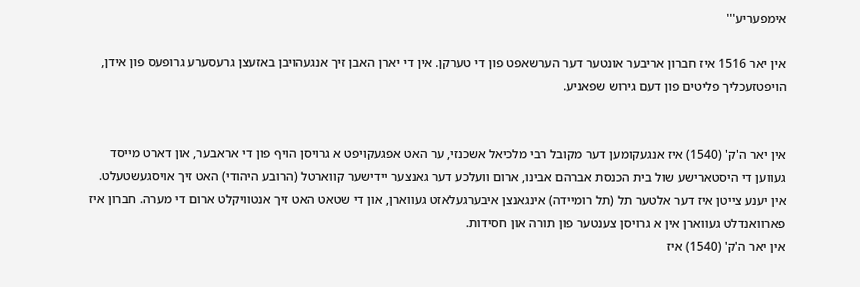אימפעריע'''

אין יאר 1516 איז חברון אריבער אונטער דער הערשאפט פון די טערקן. אין די יארן האבן זיך אנגעהויבן באזעצן גרעסערע גרופעס פון אידן, הויפטזעכליך פליטים פון דעם גירוש שפאניע.


אין יאר ה'ק' (1540) איז אנגעקומען דער מקובל רבי מלכיאל אשכנזי, ער האט אפגעקויפט א גרויסן הויף פון די אראבער, און דארט מייסד געווען די היסטארישע שול בית הכנסת אברהם אבינו, ארום וועלכע דער גאנצער יידישער קווארטל (הרובע היהודי) האט זיך אויסגעשטעלט. אין יענע צייטן איז דער אלטער תל (תל רומיידה) אינגאנצן איבערגעלאזט געווארן, און די שטאט האט זיך אנטוויקלט ארום די מערה. חברון איז פארוואנדלט געווארן אין א גרויסן צענטער פון תורה און חסידות.
אין יאר ה'ק' (1540) איז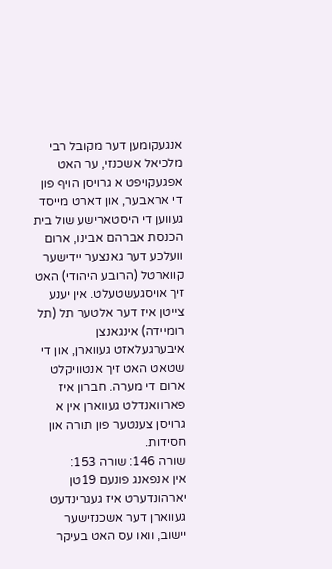אנגעקומען דער מקובל רבי מלכיאל אשכנזי, ער האט אפגעקויפט א גרויסן הויף פון די אראבער, און דארט מייסד געווען די היסטארישע שול בית הכנסת אברהם אבינו, ארום וועלכע דער גאנצער יידישער קווארטל (הרובע היהודי) האט זיך אויסגעשטעלט. אין יענע צייטן איז דער אלטער תל (תל רומיידה) אינגאנצן איבערגעלאזט געווארן, און די שטאט האט זיך אנטוויקלט ארום די מערה. חברון איז פארוואנדלט געווארן אין א גרויסן צענטער פון תורה און חסידות.
שורה 146: שורה 153:
אין אנפאנג פונעם 19טן יארהונדערט איז געגרינדעט געווארן דער אשכנזישער יישוב, וואו עס האט בעיקר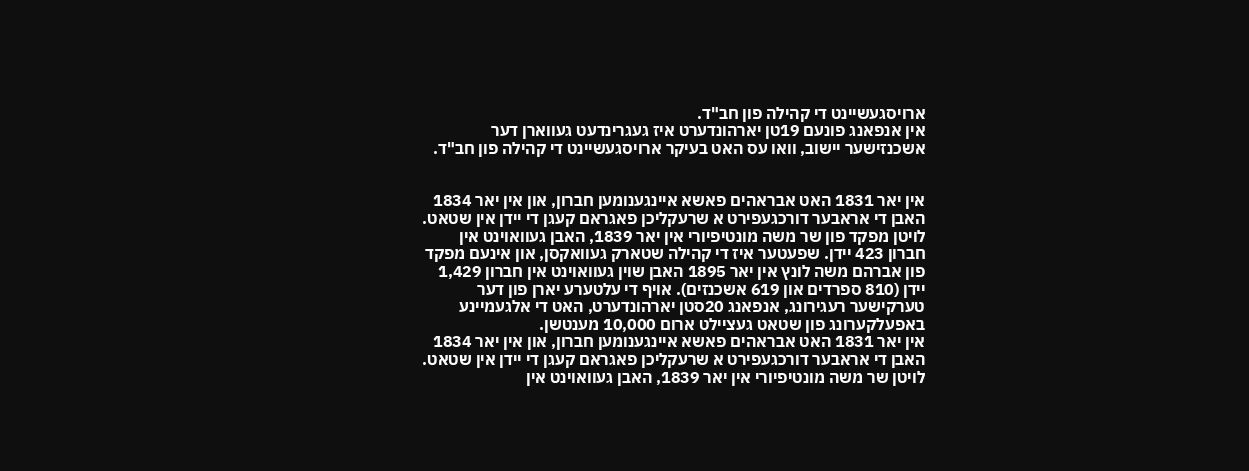ארויסגעשיינט די קהילה פון חב"ד.
אין אנפאנג פונעם 19טן יארהונדערט איז געגרינדעט געווארן דער אשכנזישער יישוב, וואו עס האט בעיקר ארויסגעשיינט די קהילה פון חב"ד.


אין יאר 1831 האט אבראהים פאשא איינגענומען חברון, און אין יאר 1834 האבן די אראבער דורכגעפירט א שרעקליכן פאגראם קעגן די יידן אין שטאט. לויטן מפקד פון שר משה מונטיפיורי אין יאר 1839, האבן געוואוינט אין חברון 423 יידן. שפעטער איז די קהילה שטארק געוואקסן, און אינעם מפקד פון אברהם משה לונץ אין יאר 1895 האבן שוין געוואוינט אין חברון 1,429 יידן (810 ספרדים און 619 אשכנזים). אויף די עלטערע יארן פון דער טערקישער רעגירונג, אנפאנג 20סטן יארהונדערט, האט די אלגעמיינע באפעלקערונג פון שטאט געציילט ארום 10,000 מענטשן.
אין יאר 1831 האט אבראהים פאשא איינגענומען חברון, און אין יאר 1834 האבן די אראבער דורכגעפירט א שרעקליכן פאגראם קעגן די יידן אין שטאט. לויטן שר משה מונטיפיורי אין יאר 1839, האבן געוואוינט אין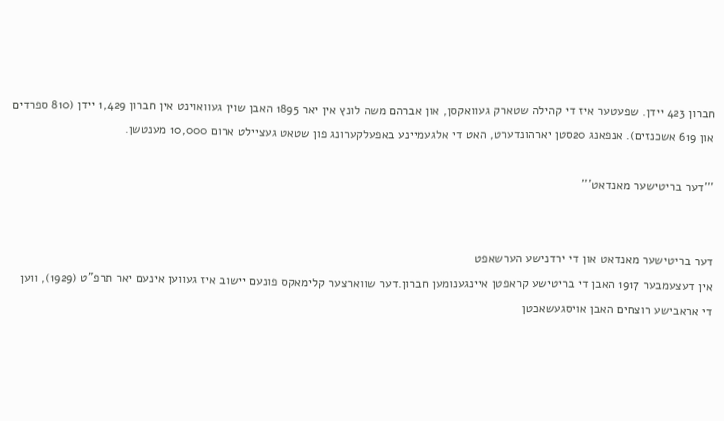חברון 423 יידן. שפעטער איז די קהילה שטארק געוואקסן, און אברהם משה לונץ אין יאר 1895 האבן שוין געוואוינט אין חברון 1,429 יידן (810 ספרדים און 619 אשכנזים). אנפאנג 20סטן יארהונדערט, האט די אלגעמיינע באפעלקערונג פון שטאט געציילט ארום 10,000 מענטשן.

'''דער בריטישער מאנדאט'''


דער בריטישער מאנדאט און די ירדנישע הערשאפט
אין דעצעמבער 1917 האבן די בריטישע קראפטן איינגענומען חברון.דער שווארצער קלימאקס פונעם יישוב איז געווען אינעם יאר תרפ"ט (1929), ווען די אראבישע רוצחים האבן אויסגעשאכטן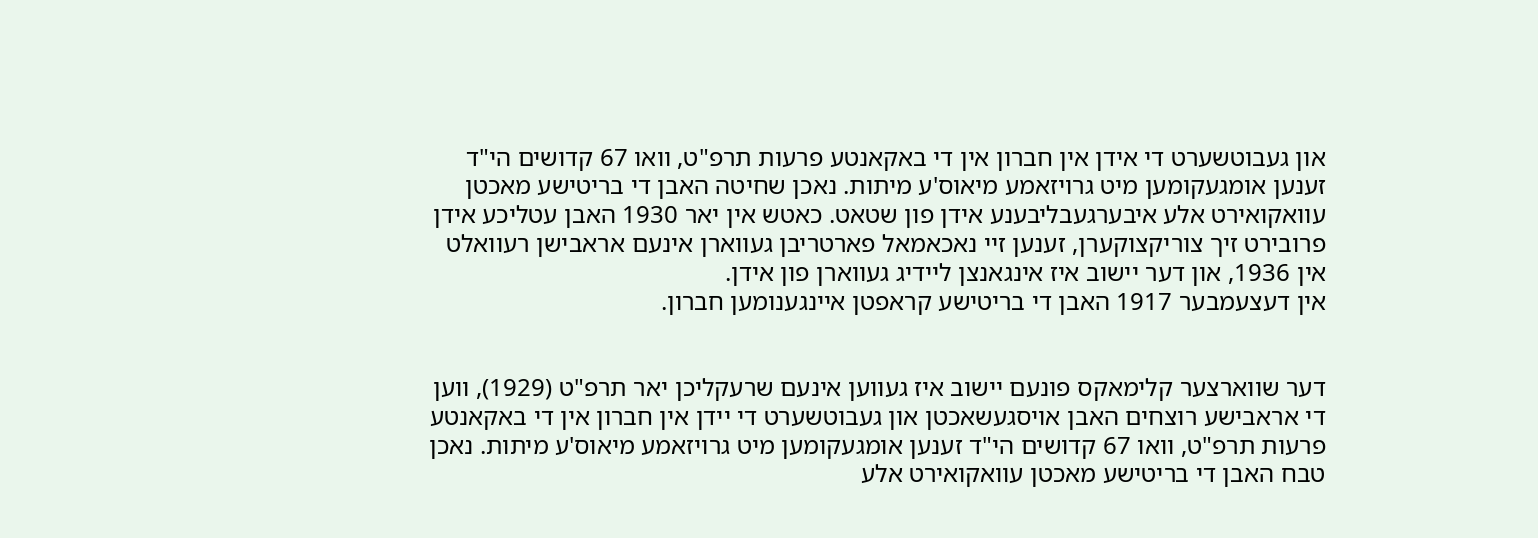און געבוטשערט די אידן אין חברון אין די באקאנטע פרעות תרפ"ט, וואו 67 קדושים הי"ד זענען אומגעקומען מיט גרויזאמע מיאוס'ע מיתות. נאכן שחיטה האבן די בריטישע מאכטן עוואקואירט אלע איבערגעבליבענע אידן פון שטאט. כאטש אין יאר 1930 האבן עטליכע אידן פרובירט זיך צוריקצוקערן, זענען זיי נאכאמאל פארטריבן געווארן אינעם אראבישן רעוואלט אין 1936, און דער יישוב איז אינגאנצן ליידיג געווארן פון אידן.
אין דעצעמבער 1917 האבן די בריטישע קראפטן איינגענומען חברון.


דער שווארצער קלימאקס פונעם יישוב איז געווען אינעם שרעקליכן יאר תרפ"ט (1929), ווען די אראבישע רוצחים האבן אויסגעשאכטן און געבוטשערט די יידן אין חברון אין די באקאנטע פרעות תרפ"ט, וואו 67 קדושים הי"ד זענען אומגעקומען מיט גרויזאמע מיאוס'ע מיתות. נאכן טבח האבן די בריטישע מאכטן עוואקואירט אלע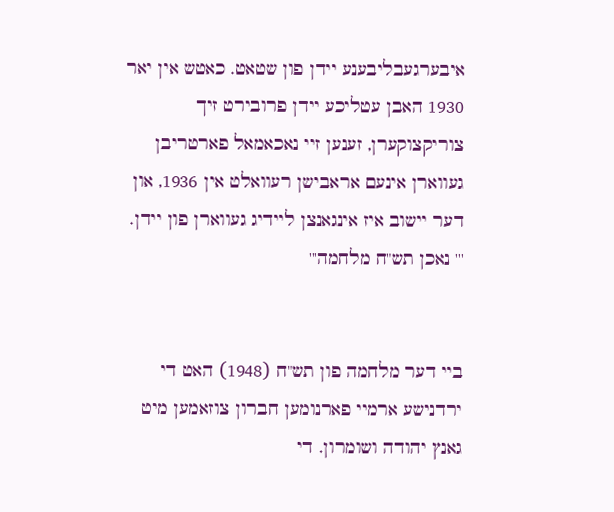איבערגעבליבענע יידן פון שטאט. כאטש אין יאר 1930 האבן עטליכע יידן פרובירט זיך צוריקצוקערן, זענען זיי נאכאמאל פארטריבן געווארן אינעם אראבישן רעוואלט אין 1936, און דער יישוב איז אינגאנצן ליידיג געווארן פון יידן.
''' נאכן תש"ח מלחמה'''


ביי דער מלחמה פון תש"ח (1948) האט די ירדנישע ארמיי פארנומען חברון צוזאמען מיט גאנץ יהודה ושומרון. די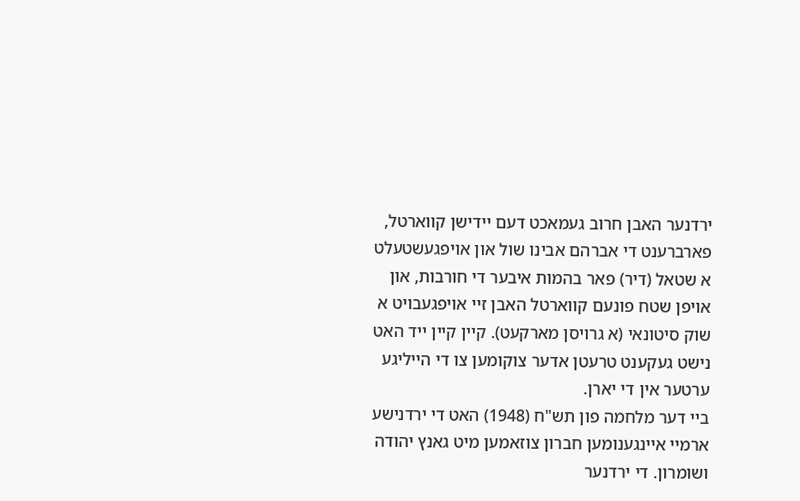ירדנער האבן חרוב געמאכט דעם יידישן קווארטל, פארברענט די אברהם אבינו שול און אויפגעשטעלט א שטאל (דיר) פאר בהמות איבער די חורבות, און אויפן שטח פונעם קווארטל האבן זיי אויפגעבויט א שוק סיטונאי (א גרויסן מארקעט). קיין קיין ייד האט נישט געקענט טרעטן אדער צוקומען צו די הייליגע ערטער אין די יארן.
ביי דער מלחמה פון תש"ח (1948) האט די ירדנישע ארמיי איינגענומען חברון צוזאמען מיט גאנץ יהודה ושומרון. די ירדנער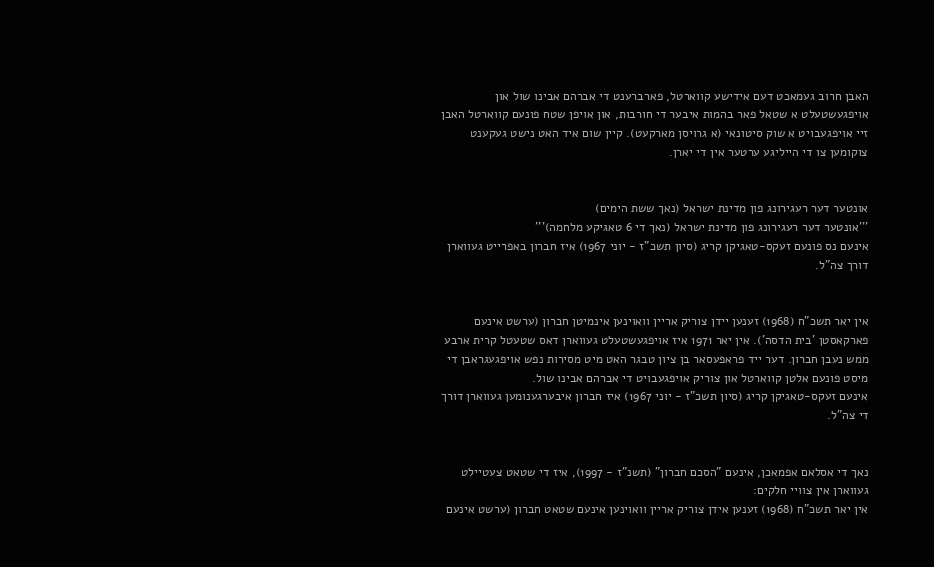האבן חרוב געמאכט דעם אידישע קווארטל, פארברענט די אברהם אבינו שול און אויפגעשטעלט א שטאל פאר בהמות איבער די חורבות, און אויפן שטח פונעם קווארטל האבן זיי אויפגעבויט א שוק סיטונאי (א גרויסן מארקעט). קיין שום איד האט נישט געקענט צוקומען צו די הייליגע ערטער אין די יארן.


אונטער דער רעגירונג פון מדינת ישראל (נאך ששת הימים)
'''אונטער דער רעגירונג פון מדינת ישראל (נאך די 6 טאגיקע מלחמה)'''
אינעם נס פונעם זעקס-טאגיקן קריג (סיון תשכ"ז - יוני 1967) איז חברון באפרייט געווארן דורך צה"ל.


אין יאר תשכ"ח (1968) זענען יידן צוריק אריין וואוינען אינמיטן חברון (ערשט אינעם פארקאסטן 'בית הדסה'). אין יאר 1971 איז אויפגעשטעלט געווארן דאס שטעטל קרית ארבע ממש נעבן חברון. דער ייד פראפעסאר בן ציון טבגר האט מיט מסירות נפש אויפגעגראבן די מיסט פונעם אלטן קווארטל און צוריק אויפגעבויט די אברהם אבינו שול.
אינעם זעקס-טאגיקן קריג (סיון תשכ"ז - יוני 1967) איז חברון איבערגענומען געווארן דורך די צה"ל.


נאך די אסלאם אפמאכן, אינעם "הסכם חברון" (תשנ"ז - 1997), איז די שטאט צעטיילט געווארן אין צוויי חלקים:
אין יאר תשכ"ח (1968) זענען אידן צוריק אריין וואוינען אינעם שטאט חברון (ערשט אינעם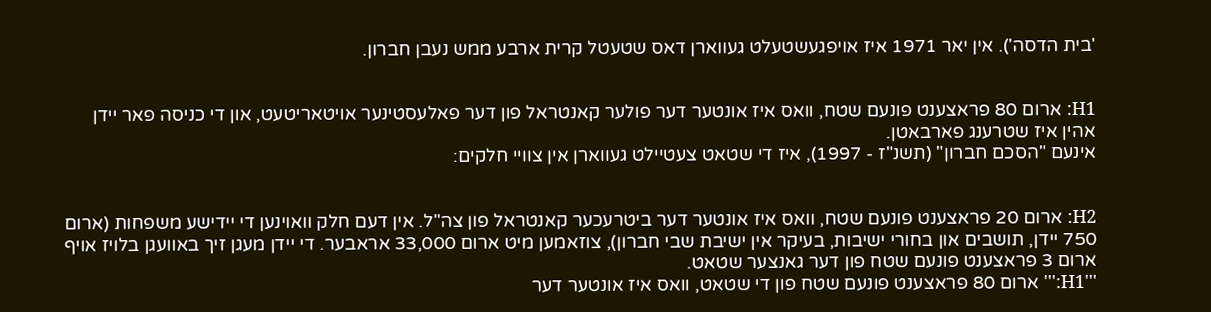'בית הדסה'). אין יאר 1971 איז אויפגעשטעלט געווארן דאס שטעטל קרית ארבע ממש נעבן חברון.


H1: ארום 80 פראצענט פונעם שטח, וואס איז אונטער דער פולער קאנטראל פון דער פאלעסטינער אויטאריטעט, און די כניסה פאר יידן אהין איז שטרענג פארבאטן.
אינעם "הסכם חברון" (תשנ"ז - 1997), איז די שטאט צעטיילט געווארן אין צוויי חלקים:


H2: ארום 20 פראצענט פונעם שטח, וואס איז אונטער דער ביטרעכער קאנטראל פון צה"ל. אין דעם חלק וואוינען די יידישע משפחות (ארום 750 יידן, תושבים און בחורי ישיבות, בעיקר אין ישיבת שבי חברון), צוזאמען מיט ארום 33,000 אראבער. די יידן מעגן זיך באוועגן בלויז אויף ארום 3 פראצענט פונעם שטח פון דער גאנצער שטאט.
'''H1:''' ארום 80 פראצענט פונעם שטח פון די שטאט, וואס איז אונטער דער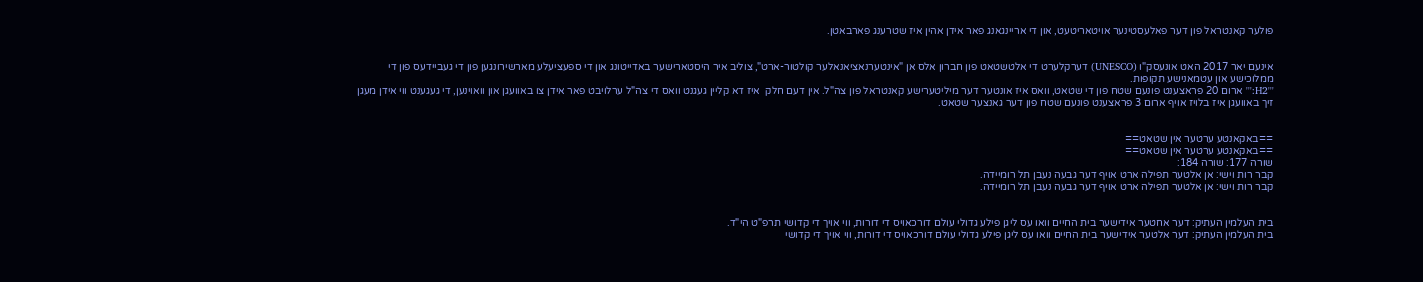פולער קאנטראל פון דער פאלעסטינער אויטאריטעט, און די אריינגאנג פאר אידן אהין איז שטרענג פארבאטן.


אינעם יאר 2017 האט אונעסק"ו (UNESCO) דערקלערט די אלטשטאט פון חברון אלס אן "אינטערנאציאנאלער קולטור-ארט", צוליב איר היסטארישער באדייטונג און די ספעציעלע מארשירונגען פון די געביידעס פון די ממלוכישע און עטמאנישע תקופות.
'''H2:''' ארום 20 פראצענט פונעם שטח פון די שטאט, וואס איז אונטער דער מיליטערישע קאנטראל פון צה"ל. אין דעם חלק  איז דא קליין געגנט וואס די צה"ל ערלויבט פאר אידן צו באוועגן און וואוינען, די געגענט ווי אידן מעגן זיך באוועגן איז בלויז אויף ארום 3 פראצענט פונעם שטח פון דער גאנצער שטאט.


==באקאנטע ערטער אין שטאט==
==באקאנטע ערטער אין שטאט==
שורה 177: שורה 184:
קבר רות וישי: אן אלטער תפילה ארט אויף דער גבעה נעבן תל רומיידה.
קבר רות וישי: אן אלטער תפילה ארט אויף דער גבעה נעבן תל רומיידה.


בית העלמין העתיק: דער אחטער אידישער בית החיים וואו עס ליגן פילע גדולי עולם דורכאויס די דורות, ווי אויך די קדושי תרפ"ט הי"ד.
בית העלמין העתיק: דער אלטער אידישער בית החיים וואו עס ליגן פילע גדולי עולם דורכאויס די דורות, ווי אויך די קדושי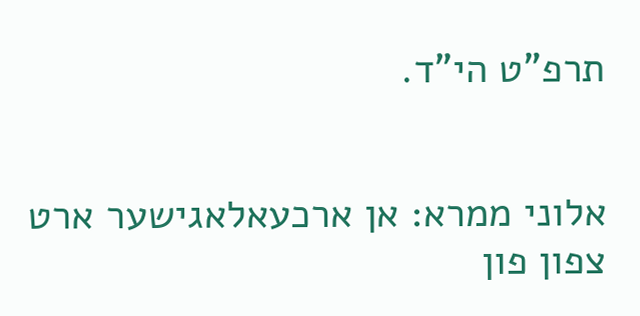תרפ"ט הי"ד.


אלוני ממרא: אן ארכעאלאגישער ארט צפון פון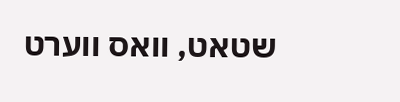שטאט, וואס ווערט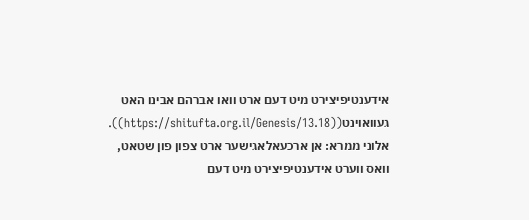אידענטיפיצירט מיט דעם ארט וואו אברהם אבינו האט געוואוינט((https://shitufta.org.il/Genesis/13.18)).
אלוני ממרא: אן ארכעאלאגישער ארט צפון פון שטאט, וואס ווערט אידענטיפיצירט מיט דעם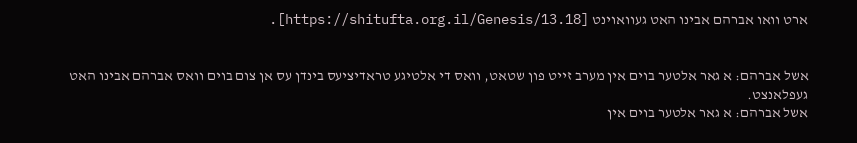ארט וואו אברהם אבינו האט געוואוינט [https://shitufta.org.il/Genesis/13.18].


אשל אברהם: א גאר אלטער בוים אין מערב זייט פון שטאט, וואס די אלטיגע טראדיציעס בינדן עס אן צום בוים וואס אברהם אבינו האט געפלאנצט.
אשל אברהם: א גאר אלטער בוים אין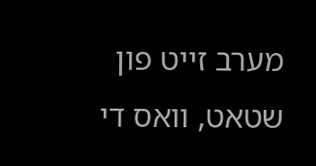מערב זייט פון שטאט, וואס די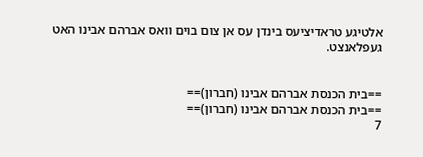אלטיגע טראדיציעס בינדן עס אן צום בוים וואס אברהם אבינו האט געפלאנצט.


==בית הכנסת אברהם אבינו (חברון)==
==בית הכנסת אברהם אבינו (חברון)==
7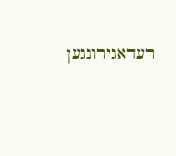רעדאגירונגען